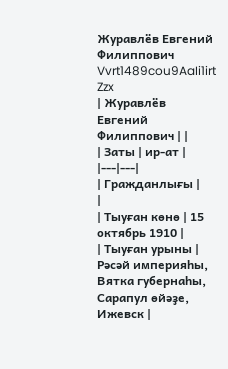Журавлёв Евгений Филиппович Vvrt1489cou9AaIi1irt Zzx
| Журавлёв Евгений Филиппович | |
| Заты | ир-ат |
|---|---|
| Гражданлығы |
|
| Тыуған көнө | 15 октябрь 1910 |
| Тыуған урыны | Рәсәй империяһы, Вятка губернаһы, Сарапул өйәҙе, Ижевск |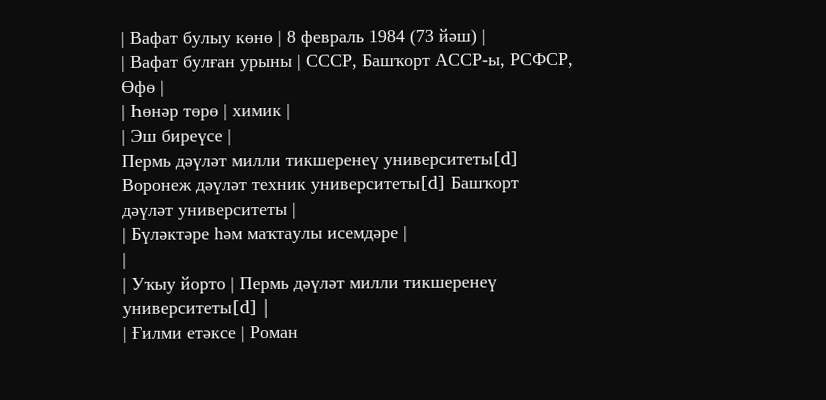| Вафат булыу көнө | 8 февраль 1984 (73 йәш) |
| Вафат булған урыны | СССР, Башҡорт АССР-ы, РСФСР, Өфө |
| Һөнәр төрө | химик |
| Эш биреүсе |
Пермь дәүләт милли тикшеренеү университеты[d] Воронеж дәүләт техник университеты[d] Башҡорт дәүләт университеты |
| Бүләктәре һәм маҡтаулы исемдәре |
|
| Уҡыу йорто | Пермь дәүләт милли тикшеренеү университеты[d] |
| Ғилми етәксе | Роман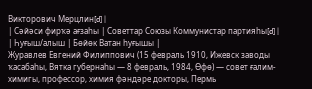Викторович Мерцлин[d] |
| Сәйәси фирҡә ағзаһы | Советтар Союзы Коммунистар партияһы[d] |
| Һуғыш/алыш | Бөйөк Ватан һуғышы |
Журавлев Евгений Филиппович (15 февраль 1910, Ижевск заводы ҡасабаһы, Вятка губернаһы — 8 февраль, 1984, Өфө) — совет ғалим-химигы, профессор, химия фәндәре докторы, Пермь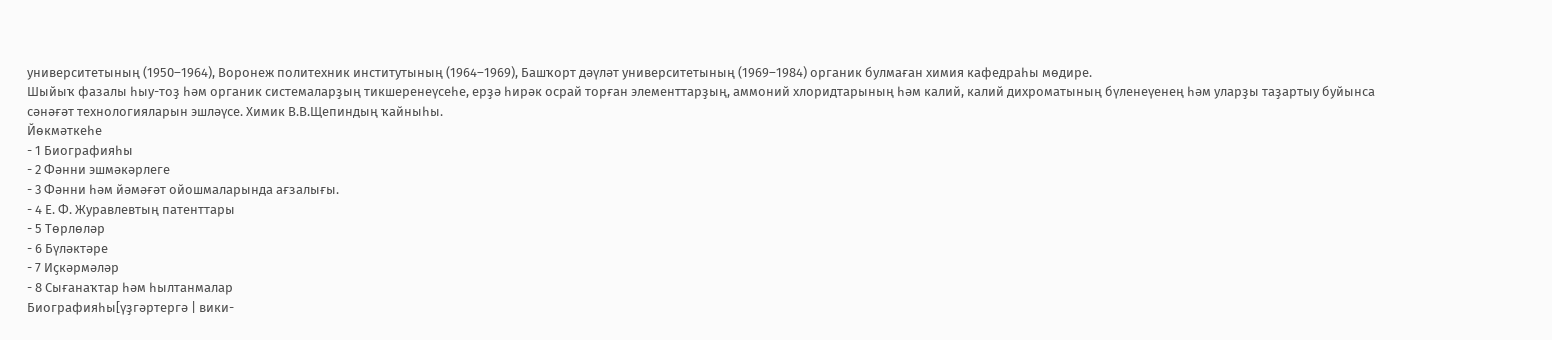университетының (1950–1964), Воронеж политехник институтының (1964–1969), Башҡорт дәүләт университетының (1969–1984) органик булмаған химия кафедраһы мөдире.
Шыйыҡ фазалы һыу-тоҙ һәм органик системаларҙың тикшеренеүсеһе, ерҙә һирәк осрай торған элементтарҙың, аммоний хлоридтарының һәм калий, калий дихроматының бүленеүенең һәм уларҙы таҙартыу буйынса сәнәғәт технологияларын эшләүсе. Химик В.В.Щепиндың ҡайныһы.
Йөкмәткеһе
- 1 Биографияһы
- 2 Фәнни эшмәкәрлеге
- 3 Фәнни һәм йәмәғәт ойошмаларында ағзалығы.
- 4 Е. Ф. Журавлевтың патенттары
- 5 Төрлөләр
- 6 Бүләктәре
- 7 Иҫкәрмәләр
- 8 Сығанаҡтар һәм һылтанмалар
Биографияһы[үҙгәртергә | вики-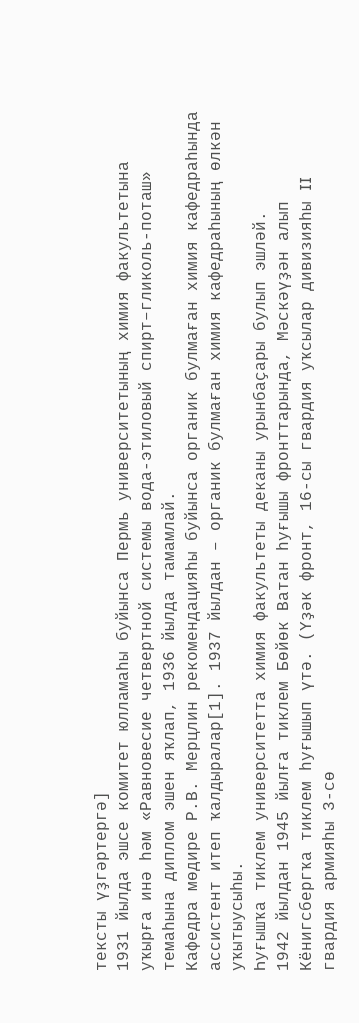тексты үҙгәртергә]
1931 йылда эшсе комитет юлламаһы буйынса Пермь университетының химия факультетына уҡырға инә һәм «Равновесие четвертной системы вода-этиловый спирт–гликоль-поташ» темаһына диплом эшен яҡлап, 1936 йылда тамамлай.
Кафедра мөдире Р.В. Мерцлин рекомендацияһы буйынса органик булмаған химия кафедраһында ассистент итеп ҡалдыралар[1]. 1937 йылдан – органик булмаған химия кафедраһының өлкән уҡытыусыһы.
Һуғышҡа тиклем университетта химия факультеты деканы урынбаҫары булып эшләй.
1942 йылдан 1945 йылға тиклем Бөйөк Ватан һуғышы фронттарында, Мәскәүҙән алып Кёнигсбергҡа тиклем һуғышып үтә. (Үҙәк фронт, 16-сы гвардия уҡсылар дивизияһы II гвардия армияһы 3-сө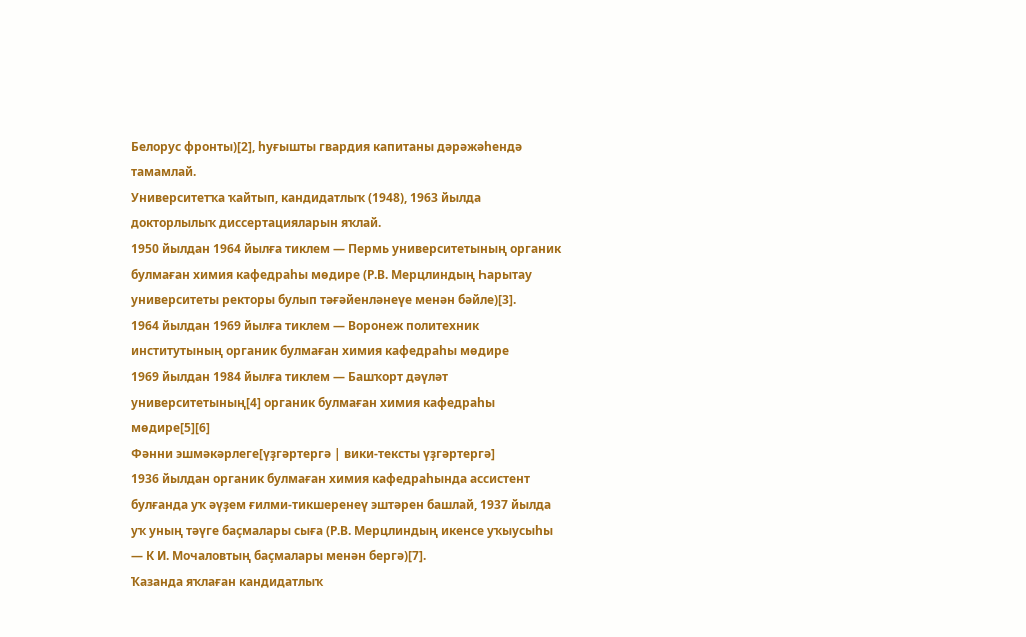Белорус фронты)[2], һуғышты гвардия капитаны дәрәжәһендә тамамлай.
Университетҡа ҡайтып, кандидатлыҡ (1948), 1963 йылда докторлылыҡ диссертацияларын яҡлай.
1950 йылдан 1964 йылға тиклем — Пермь университетының органик булмаған химия кафедраһы мөдире (Р.В. Мерцлиндың Һарытау университеты ректоры булып тәғәйенләнеүе менән бәйле)[3].
1964 йылдан 1969 йылға тиклем — Воронеж политехник институтының органик булмаған химия кафедраһы мөдире
1969 йылдан 1984 йылға тиклем — Башҡорт дәүләт университетының[4] органик булмаған химия кафедраһы мөдире[5][6]
Фәнни эшмәкәрлеге[үҙгәртергә | вики-тексты үҙгәртергә]
1936 йылдан органик булмаған химия кафедраһында ассистент булғанда уҡ әүҙем ғилми-тикшеренеү эштәрен башлай, 1937 йылда уҡ уның тәүге баҫмалары сыға (Р.В. Мерцлиндың икенсе уҡыусыһы — К И. Мочаловтың баҫмалары менән бергә)[7].
Ҡазанда яҡлаған кандидатлыҡ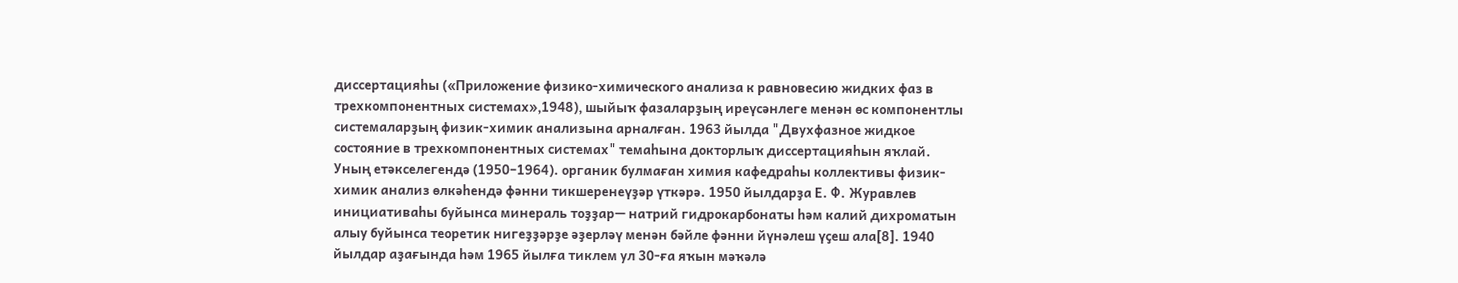диссертацияһы («Приложение физико-химического анализа к равновесию жидких фаз в трехкомпонентных системах»,1948), шыйыҡ фазаларҙың иреүсәнлеге менән өс компонентлы системаларҙың физик-химик анализына арналған. 1963 йылда "Двухфазное жидкое состояние в трехкомпонентных системах" темаһына докторлыҡ диссертацияһын яҡлай.
Уның етәкселегендә (1950–1964). органик булмаған химия кафедраһы коллективы физик-химик анализ өлкәһендә фәнни тикшеренеүҙәр үткәрә. 1950 йылдарҙа Е. Ф. Журавлев инициативаһы буйынса минераль тоҙҙар— натрий гидрокарбонаты һәм калий дихроматын алыу буйынса теоретик нигеҙҙәрҙе әҙерләү менән бәйле фәнни йүнәлеш үҫеш ала[8]. 1940 йылдар аҙағында һәм 1965 йылға тиклем ул 30-ға яҡын мәҡәлә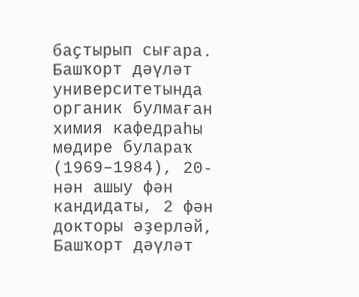баҫтырып сығара.
Башҡорт дәүләт университетында органик булмаған химия кафедраһы мөдире булараҡ (1969–1984), 20-нән ашыу фән кандидаты, 2 фән докторы әҙерләй, Башҡорт дәүләт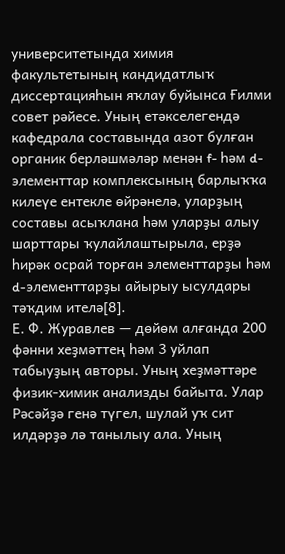университетында химия факультетының кандидатлыҡ диссертацияһын яҡлау буйынса Ғилми совет рәйесе. Уның етәкселегендә кафедрала составында азот булған органик берләшмәләр менән f- һәм d- элементтар комплексының барлыҡҡа килеүе ентекле өйрәнелә, уларҙың составы асыҡлана һәм уларҙы алыу шарттары ҡулайлаштырыла, ерҙә һирәк осрай торған элементтарҙы һәм d-элементтарҙы айырыу ысулдары тәҡдим ителә[8].
Е. Ф. Журавлев — дөйөм алғанда 200 фәнни хеҙмәттең һәм 3 уйлап табыуҙың авторы. Уның хеҙмәттәре физик-химик анализды байыта. Улар Рәсәйҙә генә түгел, шулай уҡ сит илдәрҙә лә танылыу ала. Уның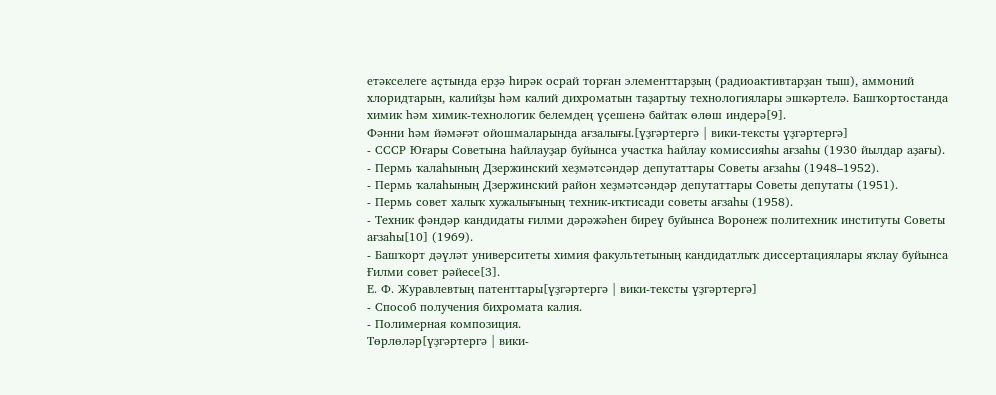етәкселеге аҫтында ерҙә һирәк осрай торған элементтарҙың (радиоактивтарҙан тыш), аммоний хлоридтарын, калийҙы һәм калий дихроматын таҙартыу технологиялары эшкәртелә. Башҡортостанда химик һәм химик-технологик белемдең үҫешенә байтаҡ өлөш индерә[9].
Фәнни һәм йәмәғәт ойошмаларында ағзалығы.[үҙгәртергә | вики-тексты үҙгәртергә]
- СССР Юғары Советына һайлауҙар буйынса участка һайлау комиссияһы ағзаһы (1930 йылдар аҙағы).
- Пермь ҡалаһының Дзержинский хеҙмәтсәндәр депутаттары Советы ағзаһы (1948–1952).
- Пермь ҡалаһының Дзержинский район хеҙмәтсәндәр депутаттары Советы депутаты (1951).
- Пермь совет халыҡ хужалығының техник-иҡтисади советы ағзаһы (1958).
- Техник фәндәр кандидаты ғилми дәрәжәһен биреү буйынса Воронеж политехник институты Советы ағзаһы[10] (1969).
- Башҡорт дәүләт университеты химия факультетының кандидатлыҡ диссертациялары яҡлау буйынса Ғилми совет рәйесе[3].
Е. Ф. Журавлевтың патенттары[үҙгәртергә | вики-тексты үҙгәртергә]
- Способ получения бихромата калия.
- Полимерная композиция.
Төрлөләр[үҙгәртергә | вики-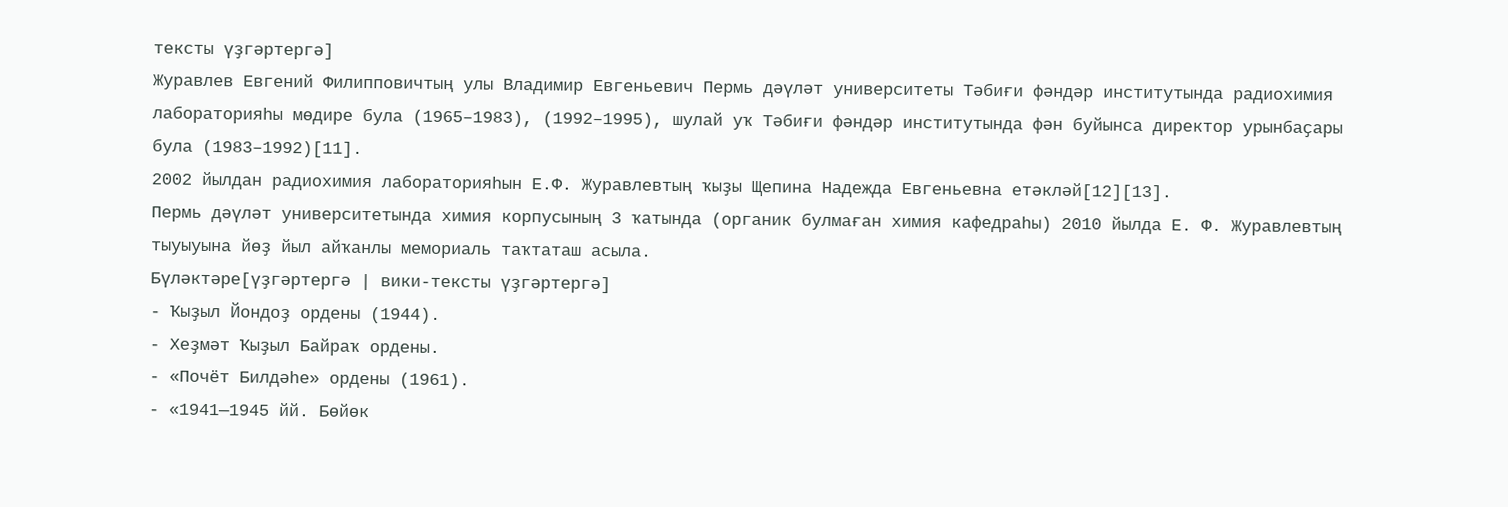тексты үҙгәртергә]
Журавлев Евгений Филипповичтың улы Владимир Евгеньевич Пермь дәүләт университеты Тәбиғи фәндәр институтында радиохимия лабораторияһы мөдире була (1965–1983), (1992–1995), шулай уҡ Тәбиғи фәндәр институтында фән буйынса директор урынбаҫары була (1983–1992)[11].
2002 йылдан радиохимия лабораторияһын Е.Ф. Журавлевтың ҡыҙы Щепина Надежда Евгеньевна етәкләй[12][13].
Пермь дәүләт университетында химия корпусының 3 ҡатында (органик булмаған химия кафедраһы) 2010 йылда Е. Ф. Журавлевтың тыуыуына йөҙ йыл айҡанлы мемориаль таҡтаташ асыла.
Бүләктәре[үҙгәртергә | вики-тексты үҙгәртергә]
- Ҡыҙыл Йондоҙ ордены (1944).
- Хеҙмәт Ҡыҙыл Байраҡ ордены.
- «Почёт Билдәһе» ордены (1961).
- «1941—1945 йй. Бөйөк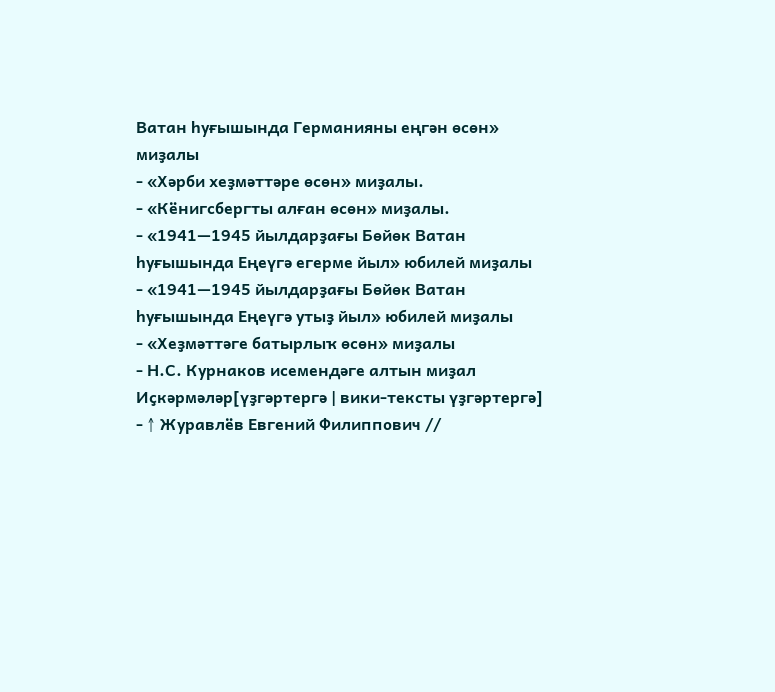Ватан һуғышында Германияны еңгән өсөн» миҙалы
- «Хәрби хеҙмәттәре өсөн» миҙалы.
- «Кёнигсбергты алған өсөн» миҙалы.
- «1941—1945 йылдарҙағы Бөйөк Ватан һуғышында Еңеүгә егерме йыл» юбилей миҙалы
- «1941—1945 йылдарҙағы Бөйөк Ватан һуғышында Еңеүгә утыҙ йыл» юбилей миҙалы
- «Хеҙмәттәге батырлыҡ өсөн» миҙалы
- Н.С. Курнаков исемендәге алтын миҙал
Иҫкәрмәләр[үҙгәртергә | вики-тексты үҙгәртергә]
- ↑ Журавлёв Евгений Филиппович //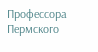Профессора Пермского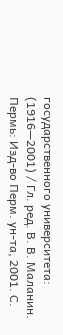государственного университета: (1916—2001) / Гл. ред. В. В. Маланин. Пермь: Изд-во Перм. ун-та, 2001. С.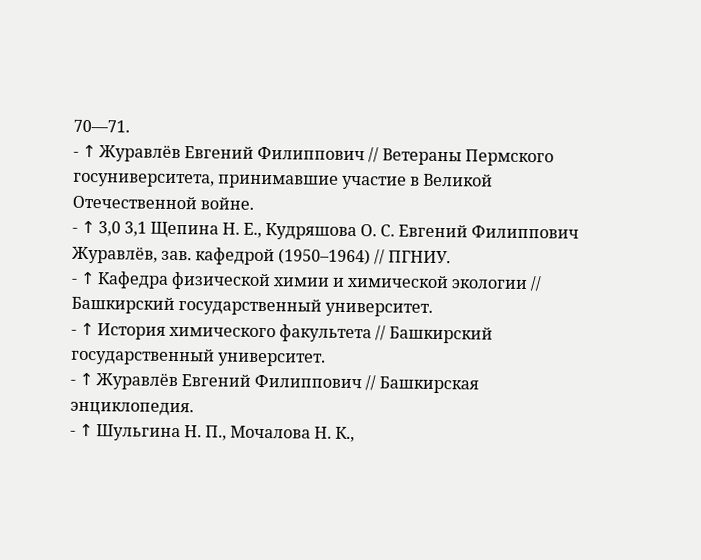70—71.
- ↑ Журавлёв Евгений Филиппович // Ветераны Пермского госуниверситета, принимавшие участие в Великой Отечественной войне.
- ↑ 3,0 3,1 Щепина Н. Е., Кудряшова О. С. Евгений Филиппович Журавлёв, зав. кафедрой (1950–1964) // ПГНИУ.
- ↑ Кафедра физической химии и химической экологии // Башкирский государственный университет.
- ↑ История химического факультета // Башкирский государственный университет.
- ↑ Журавлёв Евгений Филиппович // Башкирская энциклопедия.
- ↑ Шульгина Н. П., Мочалова Н. К.,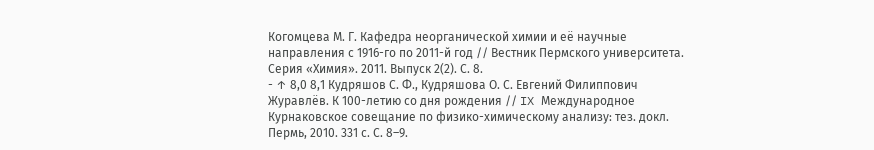Когомцева М. Г. Кафедра неорганической химии и её научные направления с 1916-го по 2011-й год // Вестник Пермского университета. Серия «Химия». 2011. Выпуск 2(2). С. 8.
- ↑ 8,0 8,1 Кудряшов С. Ф., Кудряшова О. С. Евгений Филиппович Журавлёв. К 100-летию со дня рождения // IX Международное Курнаковское совещание по физико-химическому анализу: тез. докл. Пермь, 2010. 331 с. С. 8–9.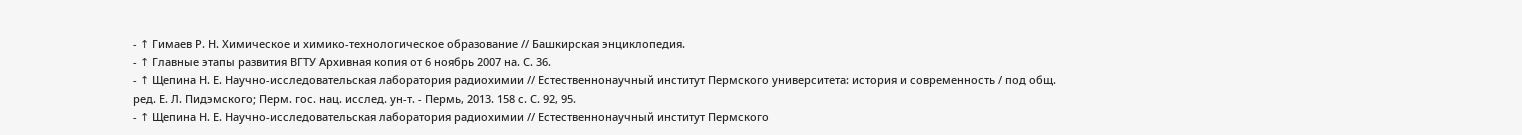- ↑ Гимаев Р. Н. Химическое и химико-технологическое образование // Башкирская энциклопедия.
- ↑ Главные этапы развития ВГТУ Архивная копия от 6 ноябрь 2007 на. С. 36.
- ↑ Щепина Н. Е. Научно-исследовательская лаборатория радиохимии // Естественнонаучный институт Пермского университета: история и современность / под общ. ред. Е. Л. Пидэмского; Перм. гос. нац. исслед. ун-т. - Пермь, 2013. 158 с. С. 92, 95.
- ↑ Щепина Н. Е. Научно-исследовательская лаборатория радиохимии // Естественнонаучный институт Пермского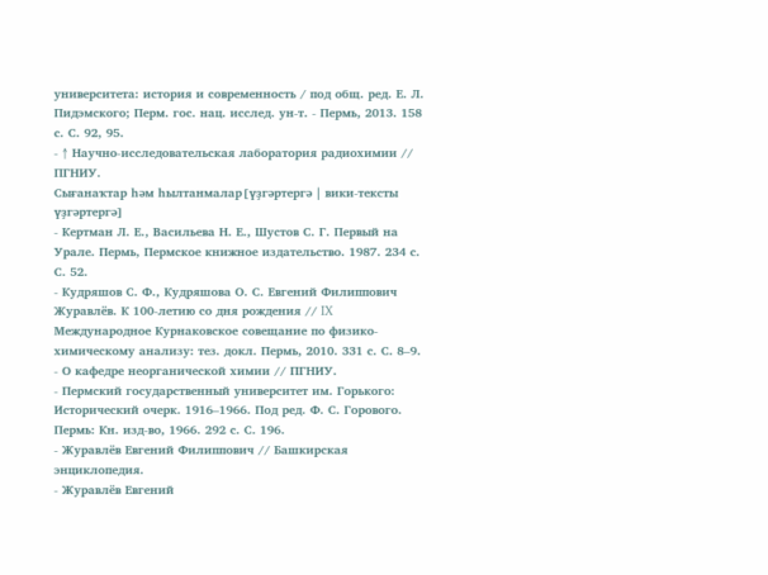университета: история и современность / под общ. ред. Е. Л. Пидэмского; Перм. гос. нац. исслед. ун-т. - Пермь, 2013. 158 с. С. 92, 95.
- ↑ Научно-исследовательская лаборатория радиохимии // ПГНИУ.
Сығанаҡтар һәм һылтанмалар[үҙгәртергә | вики-тексты үҙгәртергә]
- Кертман Л. Е., Васильева Н. Е., Шустов С. Г. Первый на Урале. Пермь, Пермское книжное издательство. 1987. 234 с. С. 52.
- Кудряшов С. Ф., Кудряшова О. С. Евгений Филиппович Журавлёв. К 100-летию со дня рождения // IX Международное Курнаковское совещание по физико-химическому анализу: тез. докл. Пермь, 2010. 331 с. С. 8–9.
- О кафедре неорганической химии // ПГНИУ.
- Пермский государственный университет им. Горького: Исторический очерк. 1916–1966. Под ред. Ф. С. Горового. Пермь: Кн. изд-во, 1966. 292 с. С. 196.
- Журавлёв Евгений Филиппович // Башкирская энциклопедия.
- Журавлёв Евгений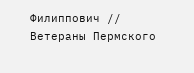Филиппович // Ветераны Пермского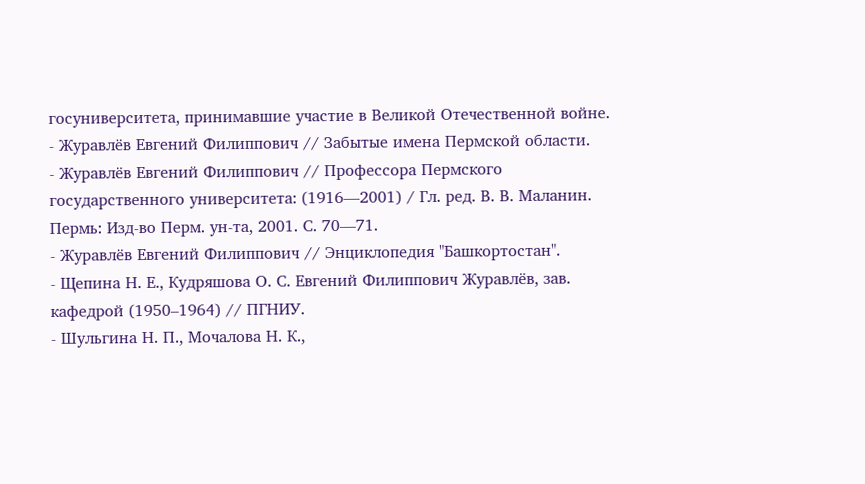госуниверситета, принимавшие участие в Великой Отечественной войне.
- Журавлёв Евгений Филиппович // Забытые имена Пермской области.
- Журавлёв Евгений Филиппович // Профессора Пермского государственного университета: (1916—2001) / Гл. ред. В. В. Маланин. Пермь: Изд-во Перм. ун-та, 2001. С. 70—71.
- Журавлёв Евгений Филиппович // Энциклопедия "Башкортостан".
- Щепина Н. Е., Кудряшова О. С. Евгений Филиппович Журавлёв, зав. кафедрой (1950–1964) // ПГНИУ.
- Шульгина Н. П., Мочалова Н. К.,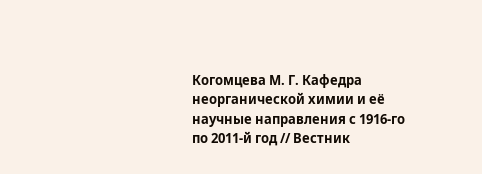Когомцева М. Г. Кафедра неорганической химии и её научные направления с 1916-го по 2011-й год // Вестник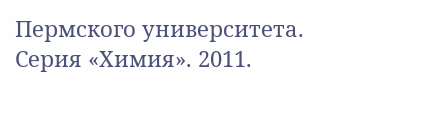Пермского университета. Серия «Химия». 2011.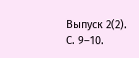Выпуск 2(2). С. 9–10.